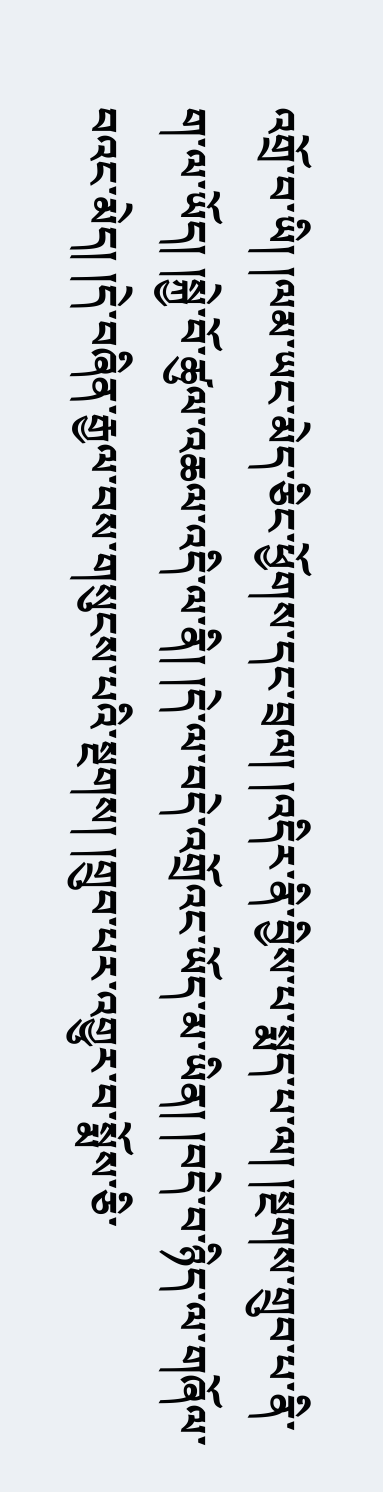འགྲོ་བ་ཡི། །ལམ་ཡང་མེད་ཅིང་ཕྱོགས་དང་བྲལ། །འདིར་ནི་བྱིས་པ་སྨད་པ་ལ། །སྔགས་གྲུབ་པ་ནི་ག་ལ་ཡོད། །སྐྱེ་བོ་ཚུལ་འཆལ་འདི་ལ་ནི། །དེ་ལ་བདེ་འགྲོའང་ཡོད་མ་ཡིན། །བདེ་བ་ཉིད་ལ་གཞོལ་བའང་མེད། །དེ་བཞིན་རྒྱལ་བས་གསུངས་པའི་སྔགས། །གྲུབ་པར་འགྱུར་བ་སྨོས་ཅི་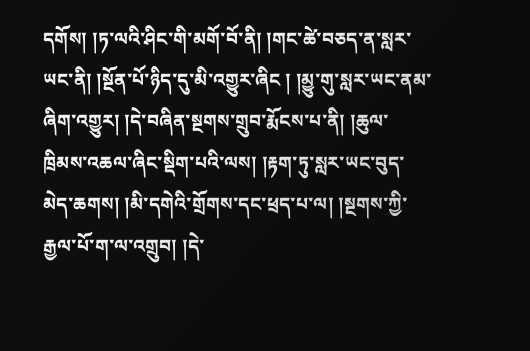དགོས། །ཏ་ལའི་ཤིང་གི་མགོ་བོ་ནི། །གང་ཚེ་བཅད་ན་སླར་ཡང་ནི། །སྔོན་པོ་ཉིད་དུ་མི་འགྱུར་ཞིང ། །མྱུ་གུ་སླར་ཡང་ནམ་ཞིག་འགྱུར། །དེ་བཞིན་སྔགས་གྲུབ་རྨོངས་པ་ནི། །ཆུལ་ཁྲིམས་འཆལ་ཞིང་སྡིག་པའི་ལས། །རྟག་ཏུ་སླར་ཡང་བུད་མེད་ཆགས། །མི་དགེའི་གྲོགས་དང་ཕྲད་པ་ལ། །སྔགས་ཀྱི་རྒྱལ་པོ་ག་ལ་འགྲུབ། །དེ་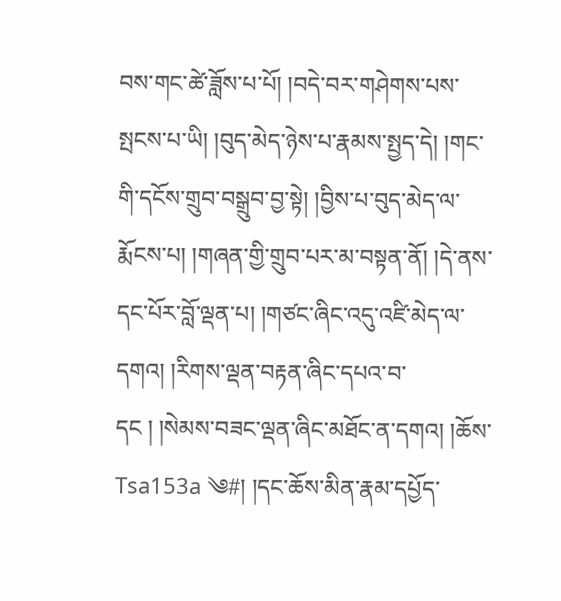བས་གང་ཚེ་ཟློས་པ་པོ། །བདེ་བར་གཤེགས་པས་སྤངས་པ་ཡི། །བུད་མེད་ཉེས་པ་རྣམས་སྤྱད་དེ། །གང་གི་དངོས་གྲུབ་བསྒྲུབ་བྱ་སྟེ། །བྱིས་པ་བུད་མེད་ལ་རྨོངས་པ། །གཞན་གྱི་གྲུབ་པར་མ་བསྟན་ནོ། །དེ་ནས་དང་པོར་བློ་ལྡན་པ། །གཙང་ཞིང་འདུ་འཛི་མེད་ལ་དགའ། །རིགས་ལྡན་བརྟན་ཞིང་དཔའ་བ་དང ། །སེམས་བཟང་ལྡན་ཞིང་མཐོང་ན་དགའ། །ཆོས་ Tsa153a ༄#། །དང་ཆོས་མིན་རྣམ་དཔྱོད་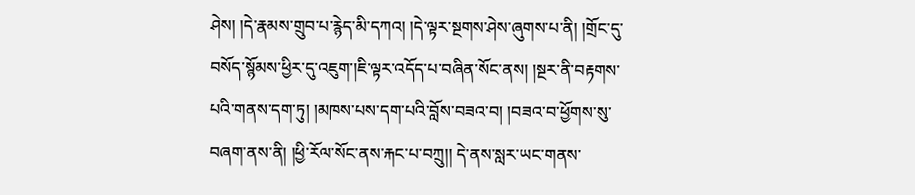ཤེས། །དེ་རྣམས་གྲུབ་པ་རྙེད་མི་དཀའ། །དེ་ལྟར་སྔགས་ཤེས་ཞུགས་པ་ནི། །གྲོང་དུ་བསོད་སྙོམས་ཕྱིར་དུ་འཇུག་།ཇི་ལྟར་འདོད་པ་བཞིན་སོང་ནས། །སྔར་ནི་བརྟགས་པའི་གནས་དག་ཏུ། །མཁས་པས་དག་པའི་བློས་བཟའ་བ། །བཟའ་བ་ཕྱོགས་སུ་བཞག་ནས་ནི། །ཕྱི་རོལ་སོང་ནས་རྐང་པ་བཀྲུ།། དེ་ནས་སླར་ཡང་གནས་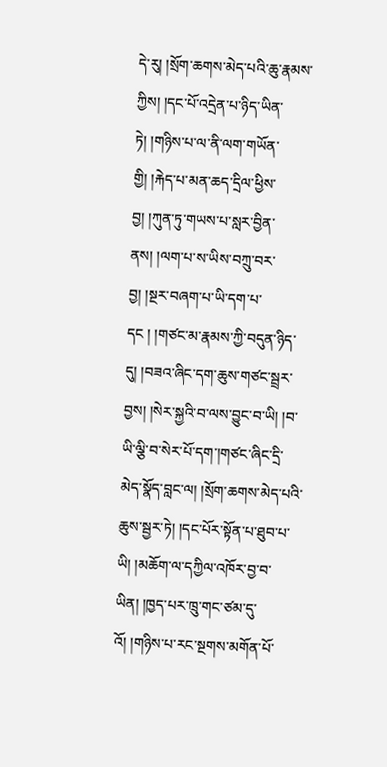དེ་རུ། །སྲོག་ཆགས་མེད་པའི་ཆུ་རྣམས་ཀྱིས། །དང་པོ་འདྲེན་པ་ཉིད་ཡིན་ཏེ། །གཉིས་པ་ལ་ནི་ལག་གཡོན་གྱི། །རྐེད་པ་མན་ཆད་དྲིལ་ཕྱིས་བྱ། །ཀུན་ཏུ་གཡས་པ་སླར་བྱིན་ནས། །ལག་པ་ས་ཡིས་བཀྲུ་བར་བྱ། །སྔར་བཞག་པ་ཡི་དག་པ་དང ། །གཙང་མ་རྣམས་ཀྱི་བདུན་ཉིད་དུ། །བཟའ་ཞིང་དག་ཆུས་གཙང་སྦྲར་བྱས། །སེར་སྐྱའི་བ་ལས་བྱུང་བ་ཡི། །བ་ཡི་ལྕི་བ་སེར་པོ་དག་།གཙང་ཞིང་དྲི་མེད་སྣོད་བླང་ལ། །སྲོག་ཆགས་མེད་པའི་ཆུས་སྦྱར་ཏེ། །དང་པོར་སྟོན་པ་ཐུབ་པ་ཡི། །མཆོག་ལ་དཀྱིལ་འཁོར་བྱ་བ་ཡིན། །ཁྱད་པར་ཁྲུ་གང་ཙམ་དུ་འོ། །གཉིས་པ་རང་སྔགས་མགོན་པོ་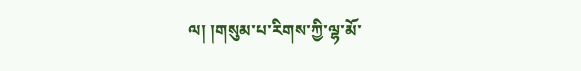ལ། །གསུམ་པ་རིགས་ཀྱི་ལྷ་མོ་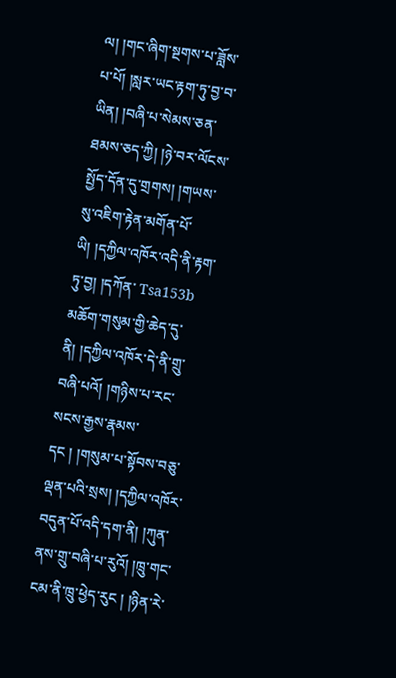ལ། །གང་ཞིག་སྔགས་པ་ཟློས་པ་པོ། །སླར་ཡང་རྟག་ཏུ་བྱ་བ་ཡིན། །བཞི་པ་སེམས་ཅན་ཐམས་ཅད་ཀྱི། །ཉེ་བར་ལོངས་སྤྱོད་དོན་དུ་གྲགས། །གཡས་སུ་འཇིག་རྟེན་མགོན་པོ་ཡི། །དཀྱིལ་འཁོར་འདི་ནི་རྟག་ཏུ་བྱ། །དཀོན་ Tsa153b མཆོག་གསུམ་གྱི་ཆེད་དུ་ནི། །དཀྱིལ་འཁོར་དེ་ནི་གྲུ་བཞི་པའོ། །གཉིས་པ་རང་སངས་རྒྱས་རྣམས་དང ། །གསུམ་པ་སྟོབས་བཅུ་ལྡན་པའི་སྲས། །དཀྱིལ་འཁོར་བདུན་པོ་འདི་དག་ནི། །ཀུན་ནས་གྲུ་བཞི་པ་རུའོ། །ཁྲུ་གང་ངམ་ནི་ཁྲུ་ཕྱེད་རུང ། །ཉིན་རེ་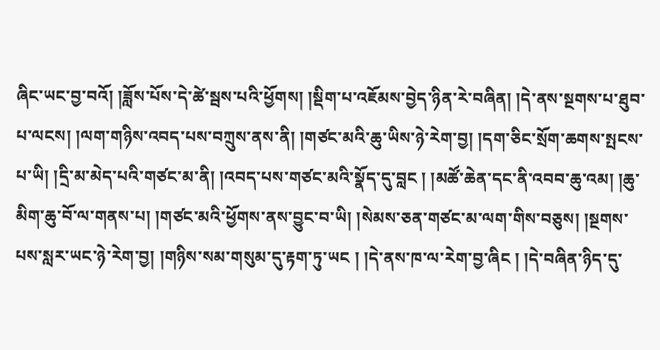ཞིང་ཡང་བྱ་བའོ། །ཟློས་པོས་དེ་ཚེ་སྦས་པའི་ཕྱོགས། །སྡིག་པ་འཇོམས་བྱེད་ཉིན་རེ་བཞིན། །དེ་ནས་སྔགས་པ་ཐུབ་པ་ལངས། །ལག་གཉིས་འབད་པས་བཀྲུས་ནས་ནི། །གཙང་མའི་ཆུ་ཡིས་ཉེ་རེག་བྱ། །དག་ཅིང་སྲོག་ཆགས་སྤངས་པ་ཡི། །དྲི་མ་མེད་པའི་གཙང་མ་ནི། །འབད་པས་གཙང་མའི་སྣོད་དུ་བླང ། །མཚོ་ཆེན་དང་ནི་འབབ་ཆུ་འམ། །ཆུ་མིག་ཆུ་བོ་ལ་གནས་པ། །གཙང་མའི་ཕྱོགས་ནས་བྱུང་བ་ཡི། །སེམས་ཅན་གཙང་མ་ལག་གིས་བཅུས། །སྔགས་པས་སླར་ཡང་ཉེ་རེག་བྱ། །གཉིས་སམ་གསུམ་དུ་རྟག་ཏུ་ཡང ། །དེ་ནས་ཁ་ལ་རེག་བྱ་ཞིང ། །དེ་བཞིན་ཉིད་དུ་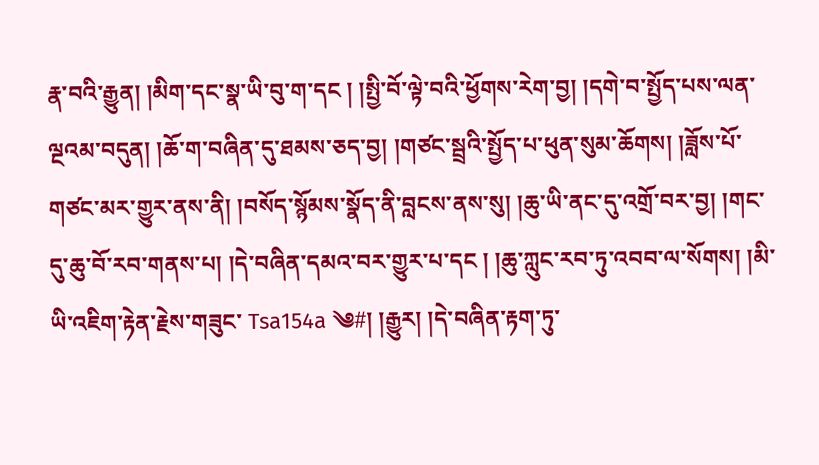རྣ་བའི་རྒྱུན། །མིག་དང་སྣ་ཡི་བུ་ག་དང ། །སྤྱི་བོ་ལྟེ་བའི་ཕྱོགས་རེག་བྱ། །དགེ་བ་སྤྱོད་པས་ལན་ལྔའམ་བདུན། །ཆོ་ག་བཞིན་དུ་ཐམས་ཅད་བྱ། །གཙང་སྦྲའི་སྤྱོད་པ་ཕུན་སུམ་ཆོགས། །ཟློས་པོ་གཙང་མར་གྱུར་ནས་ནི། །བསོད་སྙོམས་སྣོད་ནི་བླངས་ནས་སུ། །ཆུ་ཡི་ནང་དུ་འགྲོ་བར་བྱ། །གང་དུ་ཆུ་བོ་རབ་གནས་པ། །དེ་བཞིན་དམའ་བར་གྱུར་པ་དང ། །ཆུ་ཀླུང་རབ་ཏུ་འབབ་ལ་སོགས། །མི་ཡི་འཇིག་རྟེན་རྗེས་གཟུང་ Tsa154a ༄#། །རྒྱུར། །དེ་བཞིན་རྟག་ཏུ་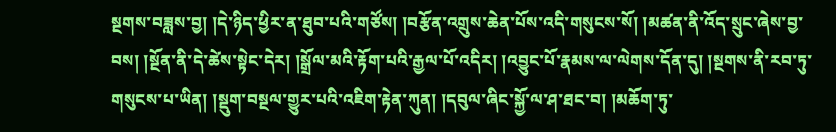སྔགས་བཟླས་བྱ། །དེ་ཉིད་ཕྱིར་ན་ཐུབ་པའི་གཙོས། །བརྩོན་འགྲུས་ཆེན་པོས་འདི་གསུངས་སོ། །མཚན་ནི་འོད་སྲུང་ཞེས་བྱ་བས། །སྔོན་ནི་དེ་ཚེས་སྟེང་དེར། །སྒྲོལ་མའི་རྟོག་པའི་རྒྱལ་པོ་འདིར། །འབྱུང་པོ་རྣམས་ལ་ལེགས་དོན་དུ། །སྔགས་ནི་རབ་ཏུ་གསུངས་པ་ཡིན། །སྡུག་བསྔལ་གྱུར་པའི་འཇིག་རྟེན་ཀུན། །དབུལ་ཞིང་སྐྱོ་ལ་ཤ་ཐང་བ། །མཆོག་ཏུ་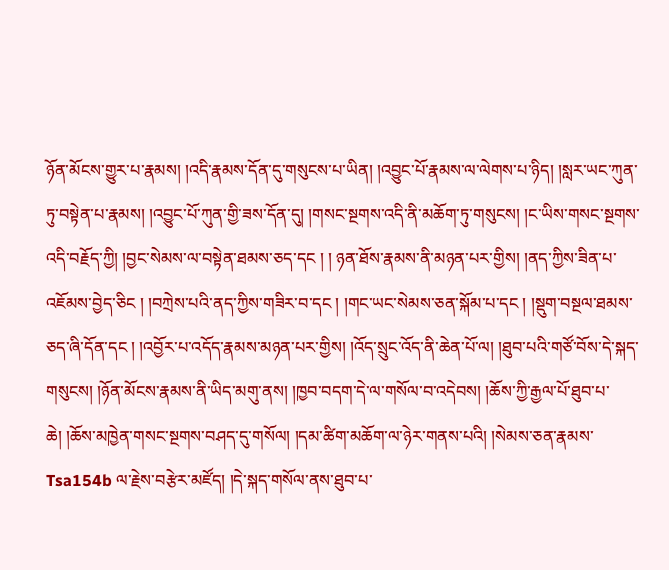ཉོན་མོངས་གྱུར་པ་རྣམས། །འདི་རྣམས་དོན་དུ་གསུངས་པ་ཡིན། །འབྱུང་པོ་རྣམས་ལ་ལེགས་པ་ཉིད། །སླར་ཡང་ཀུན་ཏུ་བསྟེན་པ་རྣམས། །འབྱུང་པོ་ཀུན་གྱི་ཟས་དོན་དུ། །གསང་སྔགས་འདི་ནི་མཆོག་ཏུ་གསུངས། །ང་ཡིས་གསང་སྔགས་འདི་བརྗོད་ཀྱི། །བྱང་སེམས་ལ་བསྟེན་ཐམས་ཅད་དང ། ། ཉན་ཐོས་རྣམས་ནི་མཉན་པར་གྱིས། །ནད་ཀྱིས་ཟིན་པ་འཇོམས་བྱེད་ཅིང ། །བཀྲེས་པའི་ནད་ཀྱིས་གཟིར་བ་དང ། །གང་ཡང་སེམས་ཅན་སྐོམ་པ་དང ། །སྡུག་བསྔལ་ཐམས་ཅད་ཞི་དོན་དང ། །འབྱོར་པ་འདོད་རྣམས་མཉན་པར་གྱིས། །འོད་སྲུང་འོད་ནི་ཆེན་པོ་ལ། །ཐུབ་པའི་གཙོ་བོས་དེ་སྐད་གསུངས། །ཉོན་མོངས་རྣམས་ནི་ཡིད་མགུ་ནས། །ཁྱབ་བདག་དེ་ལ་གསོལ་བ་འདེབས། །ཆོས་ཀྱི་རྒྱལ་པོ་ཐུབ་པ་ཆེ། །ཆོས་མཁྱེན་གསང་སྔགས་བཤད་དུ་གསོལ། །དམ་ཚིག་མཆོག་ལ་ཉེར་གནས་པའི། །སེམས་ཅན་རྣམས་ Tsa154b ལ་རྗེས་བརྩེར་མཛོད། །དེ་སྐད་གསོལ་ནས་ཐུབ་པ་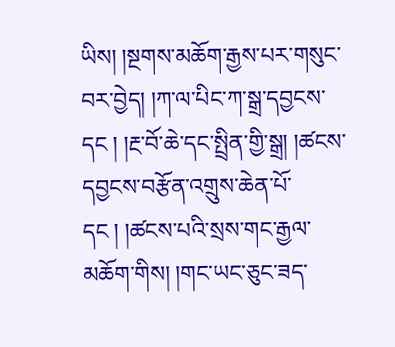ཡིས། །སྔགས་མཆོག་རྒྱས་པར་གསུང་བར་བྱེད། །ཀ་ལ་པིང་ཀ་སྒྲ་དབྱངས་དང ། །རྔ་བོ་ཆེ་དང་སྤྲིན་གྱི་སྒྲ། །ཚངས་དབྱངས་བརྩོན་འགྲུས་ཆེན་པོ་དང ། །ཚངས་པའི་སྲས་གང་རྒྱལ་མཆོག་གིས། །གང་ཡང་ཅུང་ཟད་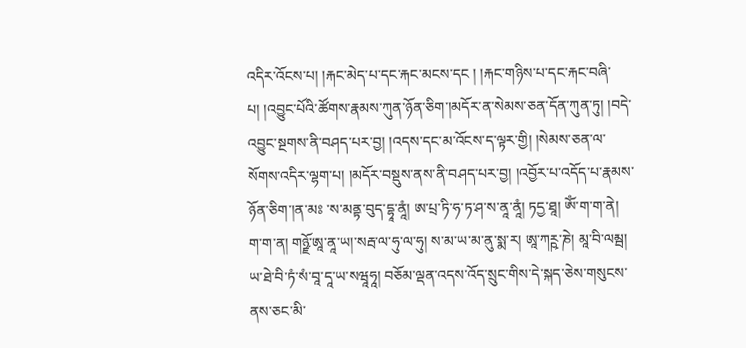འདིར་འོངས་པ། །རྐང་མེད་པ་དང་རྐང་མངས་དང ། །རྐང་གཉིས་པ་དང་རྐང་བཞི་པ། །འབྱུང་པོའི་ཚོགས་རྣམས་ཀུན་ཉོན་ཅིག་།མདོར་ན་སེམས་ཅན་དོན་ཀུན་ཏུ། །བདེ་འབྱུང་སྔགས་ནི་བཤད་པར་བྱ། །འདས་དང་མ་འོངས་ད་ལྟར་གྱི། །སེམས་ཅན་ལ་སོགས་འདིར་ལྷག་པ། །མདོར་བསྡུས་ནས་ནི་བཤད་པར་བྱ། །འབྱོར་པ་འདོད་པ་རྣམས་ཉོན་ཅིག་།ན་མཿ ་ས་མནྟ་བུད་དྷཱ་ནཱཾ། ཨ་པྲ་ཏི་ཧ་ཏ་ཤ་ས་ནཱ་ནཱཾ། ཏདྱ་ཐཱ། ཨོཾ་ག་ག་ནེ། ག་ག་ན། གཉྫོ་ཨཱ་ནཱ་ཡ།་སརྦ་ལ་ཧུ་ལ་ཧུ། ས་མ་ཡ་མ་ནུ་སྨ་ར། ཨཱ་ཀཪྵ་ཎེ། མཱ་བི་ལམྦ། ཡ་ཐེ་བི་ཏཾ་སཾ་བཱ་དཱ་ཡ་སཝཱཧཱ། བཅོམ་ལྡན་འདས་འོད་སྲུང་གིས་དེ་སྐད་ཅེས་གསུངས་ནས་ཅང་མི་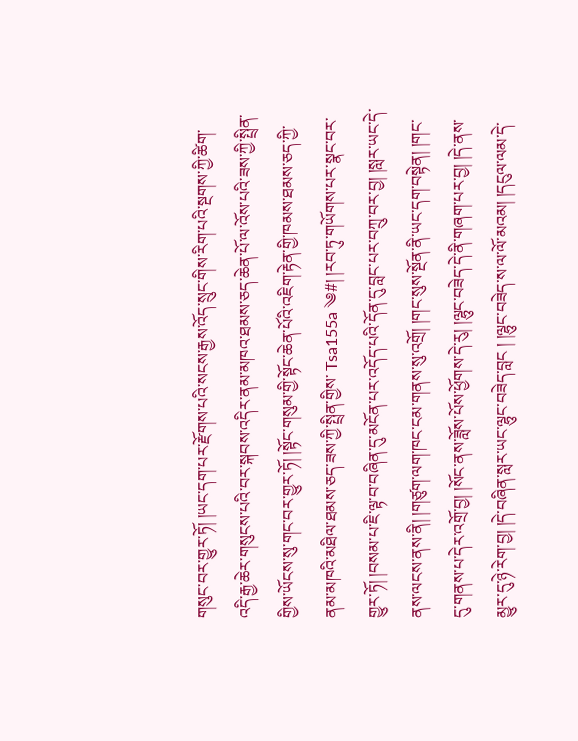གསུང་བར་གྱུར་ཏོ། །ཡང་དག་པར་རྫོགས་པའི་སངས་རྒྱས་འོད་སྲུང་གིས་རིག་པའི་སྔགས་ཀྱི་ཚིག་འདི་རྒྱ་ཆེར་གསུངས་པའི་བར་སྐབས་འདིར་ནམ་མཁའ་ཐམས་ཅད་ཆེན་པོ་ལ་འོས་པའི་ཟས་ཀྱི་སྤྲིན་གྱིས་ཡོངས་སུ་གང་བར་གྱུར་ཏོ། །སྟོང་གསུམ་གྱི་སྟོང་ཆེན་པོའི་འཇིག་རྟེན་གྱི་ཁམས་ཐམས་ཅད་ཀྱི་ནམ་མཁའི་མཐིལ་ཐམས་ཅད་ཟས་ཀྱི་སྤྲིན་གྱིས་ Tsa155a ༄#། །རབ་ཏུ་གཡོགས་པར་སྣང་བར་གྱུར་ཏོ། །བསམ་པ་ཇི་ལྟ་བ་བཞིན་དུ་མངོན་པར་འདོད་པའི་དོན་དུ་བླང་པར་བཀྲུ་བར་བྱ། །སླར་ཡང་དེ་ནས་ལངས་ནས་ནི། །གཙུག་ལག་ཁང་ངམ་གནས་སུ་འགྲོ། །གང་སུས་སྔོན་ནི་ཡང་དག་བསྟེན། །གང་དུ་གནས་པ་དེར་འགྲོ་བྱ། །སོང་ནས་ཟློས་པོས་ཕྱོགས་དེ་རུ། །ལྷུང་བཟེད་དེ་ནི་གཞག་པར་བྱ། །དེ་ནས་མྱུར་དུ་ཉེ་རེག་བྱ། །དེ་བཞིན་སླར་ཡང་ལྷུང་བཟེད་བླང ། །ལྷུང་བཟེད་ས་ལ་ལོ་མའམ། །དངུལ་ལམ་དེ་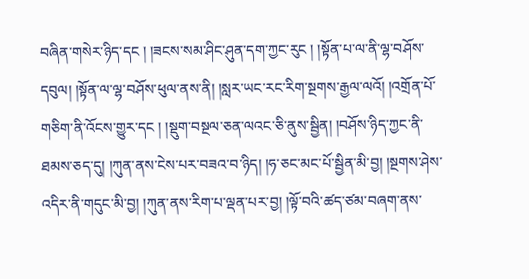བཞིན་གསེར་ཉིད་དང ། །ཟངས་སམ་ཤིང་ཤུན་དག་ཀྱང་རུང ། །སྟོན་པ་ལ་ནི་ལྷ་བཤོས་དབུལ། །སྟོན་ལ་ལྷ་བཤོས་ཕུལ་ནས་ནི། །སླར་ཡང་རང་རིག་སྔགས་རྒྱལ་ལའོ། །འགྲོན་པོ་གཅིག་ནི་འོངས་གྱུར་དང ། །སྡུག་བསྔལ་ཅན་ལའང་ཅི་ནུས་སྦྱིན། །བཤོས་ཉིད་ཀྱང་ནི་ཐམས་ཅད་དུ། །ཀུན་ནས་ངེས་པར་བཟའ་བ་ཉིད། །ཧ་ཅང་མང་པོ་སྦྱིན་མི་བྱ། །སྔགས་ཤེས་འདིར་ནི་གདུང་མི་བྱ། །ཀུན་ནས་རིག་པ་ལྡན་པར་བྱ། །ལྟོ་བའི་ཚད་ཙམ་བཞག་ནས་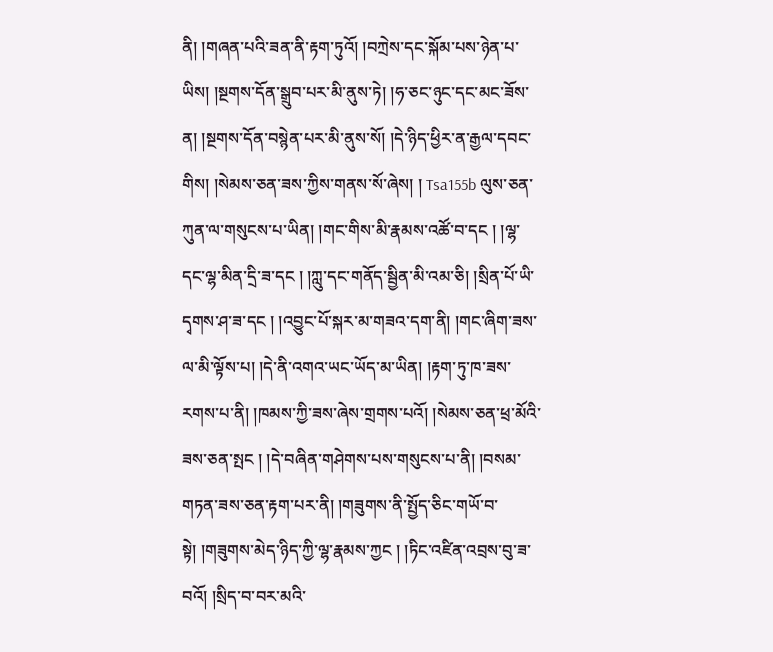ནི། །གཞན་པའི་ཟན་ནི་རྟག་ཏུའོ། །བཀྲེས་དང་སྐོམ་པས་ཉེན་པ་ཡིས། །སྔགས་དོན་སྒྲུབ་པར་མི་ནུས་ཏེ། །ཧ་ཅང་ཉུང་དང་མང་ཟོས་ན། །སྔགས་དོན་བསྙེན་པར་མི་ནུས་སོ། །དེ་ཉིད་ཕྱིར་ན་རྒྱལ་དབང་གིས། །སེམས་ཅན་ཟས་ཀྱིས་གནས་སོ་ཞེས། ། Tsa155b ལུས་ཅན་ཀུན་ལ་གསུངས་པ་ཡིན། །གང་གིས་མི་རྣམས་འཚོ་བ་དང ། །ལྷ་དང་ལྷ་མིན་དྲི་ཟ་དང ། །ཀླུ་དང་གནོད་སྦྱིན་མི་འམ་ཅི། །སྲིན་པོ་ཡི་དྭགས་ཤ་ཟ་དང ། །འབྱུང་པོ་སྐར་མ་གཟའ་དག་ནི། །གང་ཞིག་ཟས་ལ་མི་ལྟོས་པ། །དེ་ནི་འགའ་ཡང་ཡོད་མ་ཡིན། །རྟག་ཏུ་ཁ་ཟས་རགས་པ་ནི། །ཁམས་ཀྱི་ཟས་ཞེས་གྲགས་པའོ། །སེམས་ཅན་ཕྲ་མོའི་ཟས་ཅན་སྤང ། །དེ་བཞིན་གཤེགས་པས་གསུངས་པ་ནི། །བསམ་གཏན་ཟས་ཅན་རྟག་པར་ནི། །གཟུགས་ནི་སྤྱོད་ཅིང་གཡོ་བ་སྟེ། །གཟུགས་མེད་ཉིད་ཀྱི་ལྷ་རྣམས་ཀྱང ། །ཏིང་འཛིན་འབྲས་བུ་ཟ་བའོ། །སྲིད་བ་བར་མའི་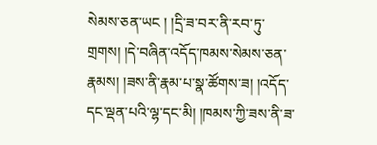སེམས་ཅན་ཡང ། །དྲི་ཟ་བར་ནི་རབ་ཏུ་གྲགས། །དེ་བཞིན་འདོད་ཁམས་སེམས་ཅན་རྣམས། །ཟས་ནི་རྣམ་པ་སྣ་ཚོགས་ཟ། །འདོད་དང་ལྡན་པའི་ལྷ་དང་མི། །ཁམས་ཀྱི་ཟས་ནི་ཟ་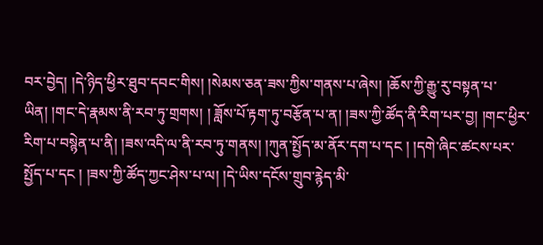བར་བྱེད། །དེ་ཉིད་ཕྱིར་ཐུབ་དབང་གིས། །སེམས་ཅན་ཟས་ཀྱིས་གནས་པ་ཞེས། །ཆོས་ཀྱི་རྒྱུ་རུ་བསྟན་པ་ཡིན། །གང་དེ་རྣམས་ནི་རབ་ཏུ་གྲགས། ། ཟློས་པོ་རྟག་ཏུ་བརྩོན་པ་ན། །ཟས་ཀྱི་ཚོད་ནི་རིག་པར་བྱ། །གང་ཕྱིར་རིག་པ་བསྙེན་པ་ནི། །ཟས་འདི་ལ་ནི་རབ་ཏུ་གནས། །ཀུན་སྤྱོད་མ་ནོར་དག་པ་དང ། །དགེ་ཞིང་ཚངས་པར་སྤྱོད་པ་དང ། །ཟས་ཀྱི་ཚོད་ཀྱང་ཤེས་པ་ལ། །དེ་ཡིས་དངོས་གྲུབ་རྙེད་མི་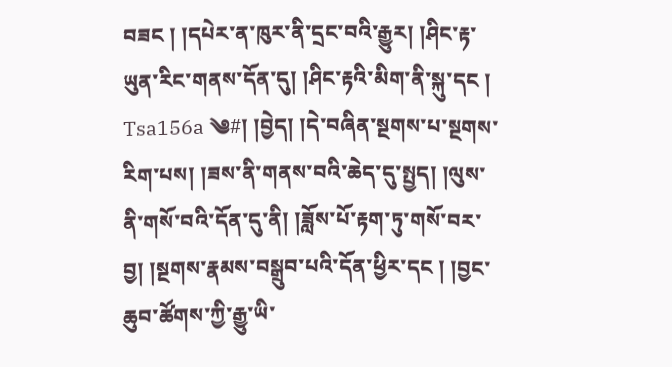བཟང ། །དཔེར་ན་ཁུར་ནི་དྲང་བའི་རྒྱུར། །ཤིང་རྟ་ཡུན་རིང་གནས་དོན་དུ། །ཤིང་རྟའི་མིག་ནི་སྐུ་དང ། Tsa156a ༄#། །བྱེད། །དེ་བཞིན་སྔགས་པ་སྔགས་རིག་པས། །ཟས་ནི་གནས་བའི་ཆེད་དུ་སྤྱད། །ལུས་ནི་གསོ་བའི་དོན་དུ་ནི། །ཟློས་པོ་རྟག་ཏུ་གསོ་བར་བྱ། །སྔགས་རྣམས་བསྒྲུབ་པའི་དོན་ཕྱིར་དང ། །བྱང་ཆུབ་ཚོགས་ཀྱི་རྒྱུ་ཡི་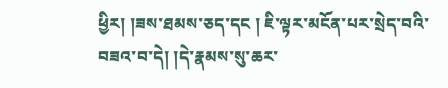ཕྱིར། །ཟས་ཐམས་ཅད་དང ། ཇི་ལྟར་མངོན་པར་སྲེད་བའི་བཟའ་བ་དེ། །དེ་རྣམས་སུ་ཆར་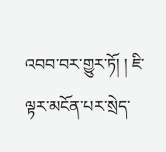འབབ་བར་གྱུར་ཏོ། ། ཇི་ལྟར་མངོན་པར་སྲེད་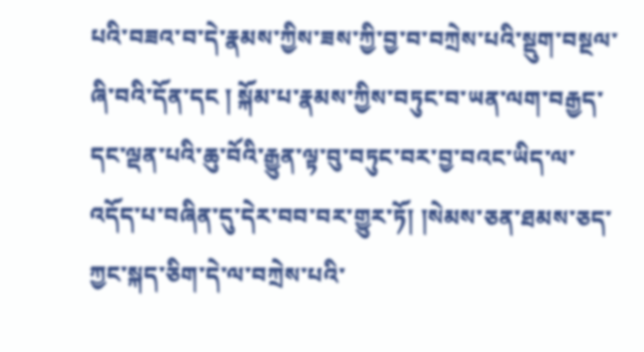པའི་བཟའ་བ་དེ་རྣམས་ཀྱིས་ཟས་ཀྱི་བྱ་བ་བཀྲེས་པའི་སྡུག་བསྔལ་ཞི་བའི་དོན་དང ། སྐོམ་པ་རྣམས་ཀྱིས་བཏུང་བ་ཡན་ལག་བརྒྱད་དང་ལྡན་པའི་ཆུ་བོའི་རྒྱུན་ལྟ་བུ་བཏུང་བར་བྱ་བའང་ཡིད་ལ་འདོད་པ་བཞིན་དུ་དེར་བབ་བར་གྱུར་ཏོ། །སེམས་ཅན་ཐམས་ཅད་ཀྱང་སྐད་ཅིག་དེ་ལ་བཀྲེས་པའི་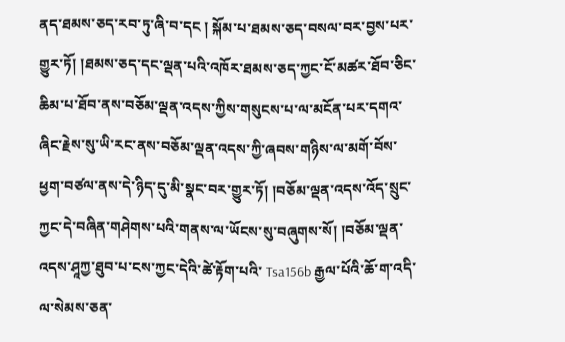ནད་ཐམས་ཅད་རབ་ཏུ་ཞི་བ་དང ། སྐོམ་པ་ཐམས་ཅད་བསལ་བར་བྱས་པར་གྱུར་ཏོ། །ཐམས་ཅད་དང་ལྡན་པའི་འཁོར་ཐམས་ཅད་ཀྱང་ངོ་མཚར་ཐོབ་ཅིང་ཆིམ་པ་ཐོབ་ནས་བཅོམ་ལྡན་འདས་ཀྱིས་གསུངས་པ་ལ་མངོན་པར་དགའ་ཞིང་རྗེས་སུ་ཡི་རང་ནས་བཅོམ་ལྡན་འདས་ཀྱི་ཞབས་གཉིས་ལ་མགོ་བོས་ཕྱག་བཙལ་ནས་དེ་ཉིད་དུ་མི་སྣང་བར་གྱུར་ཏོ། །བཅོམ་ལྡན་འདས་འོད་སྲུང་ཀྱང་དེ་བཞིན་གཤེགས་པའི་གནས་ལ་ཡོངས་སུ་བཞུགས་སོ། །བཅོམ་ལྡན་འདས་ཤཱཀྱ་ཐུབ་པ་ངས་ཀྱང་དེའི་ཚེ་རྟོག་པའི་ Tsa156b རྒྱལ་པོའི་ཆོ་ག་འདི་ལ་སེམས་ཅན་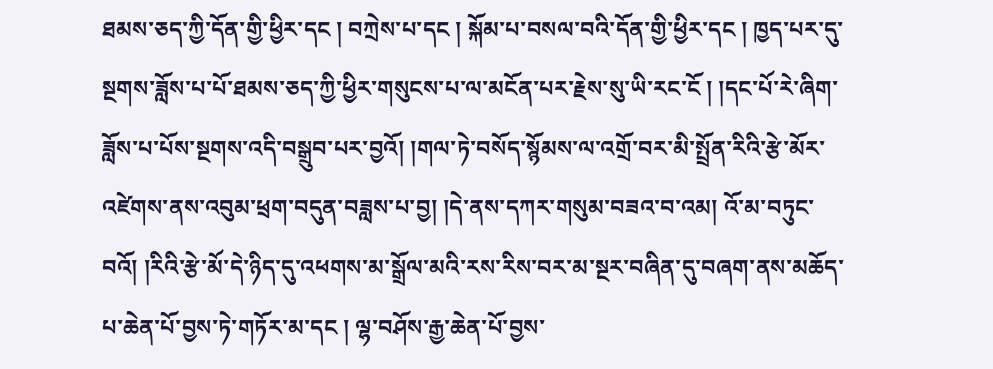ཐམས་ཅད་ཀྱི་དོན་གྱི་ཕྱིར་དང ། བཀྲེས་པ་དང ། སྐོམ་པ་བསལ་བའི་དོན་གྱི་ཕྱིར་དང ། ཁྱད་པར་དུ་སྔགས་ཟློས་པ་པོ་ཐམས་ཅད་ཀྱི་ཕྱིར་གསུངས་པ་ལ་མངོན་པར་རྗེས་སུ་ཡི་རང་ངོ ། །དང་པོ་རེ་ཞིག་ཟློས་པ་པོས་སྔགས་འདི་བསྒྲུབ་པར་བྱའོ། །གལ་ཏེ་བསོད་སྙོམས་ལ་འགྲོ་བར་མི་སྤྲོན་རིའི་རྩེ་མོར་འཛེགས་ནས་འབུམ་ཕྲག་བདུན་བཟླས་པ་བྱ། །དེ་ནས་དཀར་གསུམ་བཟའ་བ་འམ། འོ་མ་བཏུང་བའོ། །རིའི་རྩེ་མོ་དེ་ཉིད་དུ་འཕགས་མ་སྒྲོལ་མའི་རས་རིས་བར་མ་སྔར་བཞིན་དུ་བཞག་ནས་མཆོད་པ་ཆེན་པོ་བྱས་ཏེ་གཏོར་མ་དང ། ལྷ་བཤོས་རྒྱ་ཆེན་པོ་བྱས་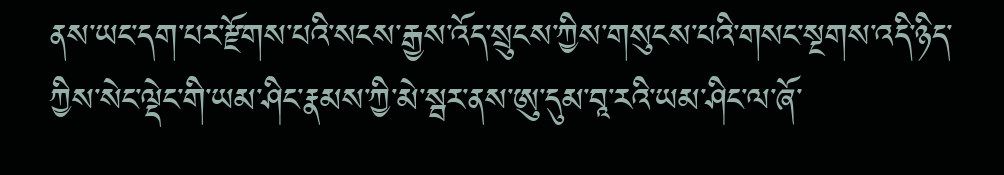ནས་ཡང་དག་པར་རྫོགས་པའི་སངས་རྒྱས་འོད་སྲུངས་ཀྱིས་གསུངས་པའི་གསང་སྔགས་འདི་ཉིད་ཀྱིས་སེང་ལྡེང་གི་ཡམ་ཤིང་རྣམས་ཀྱི་མེ་སྦར་ནས་ཨུ་དུམ་བཱ་རའི་ཡམ་ཤིང་ལ་ཞོ་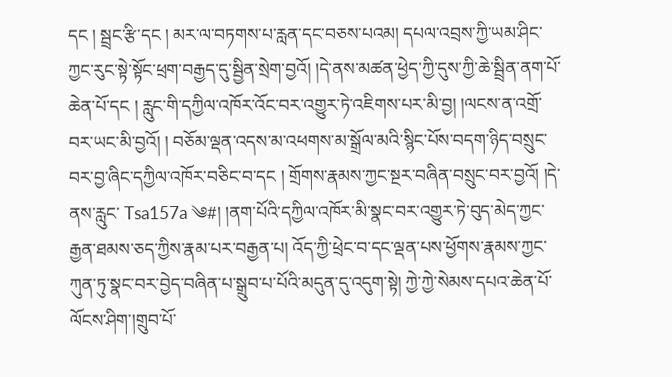དང ། སྦྲང་རྩི་དང ། མར་ལ་བཏགས་པ་རླན་དང་བཅས་པའམ། དཔལ་འབྲས་ཀྱི་ཡམ་ཤིང་ཀྱང་རུང་སྟེ་སྟོང་ཕྲག་བརྒྱད་དུ་སྦྱིན་སྲེག་བྱའོ། །དེ་ནས་མཚན་ཕྱེད་ཀྱི་དུས་ཀྱི་ཆེ་སྦྲིན་ནག་པོ་ཆེན་པོ་དང ། རླུང་གི་དཀྱིལ་འཁོར་འོང་བར་འགྱུར་ཏེ་འཇིགས་པར་མི་བྱ། །ལངས་ན་འགྲོ་བར་ཡང་མི་བྱའོ། ། བཅོམ་ལྡན་འདས་མ་འཕགས་མ་སྒྲོལ་མའི་སྙིང་པོས་བདག་ཉིད་བསྲུང་བར་བྱ་ཞིང་དཀྱིལ་འཁོར་བཅིང་བ་དང ། གྲོགས་རྣམས་ཀྱང་སྔར་བཞིན་བསྲུང་བར་བྱའོ། །དེ་ནས་རླུང་ Tsa157a ༄#། །ནག་པོའི་དཀྱིལ་འཁོར་མི་སྣང་བར་འགྱུར་ཏེ་བུད་མེད་ཀྱང་རྒྱན་ཐམས་ཅད་ཀྱིས་རྣམ་པར་བརྒྱན་པ། འོད་ཀྱི་ཕྲེང་བ་དང་ལྡན་པས་ཕྱོགས་རྣམས་ཀྱང་ཀུན་ཏུ་སྣང་བར་བྱེད་བཞིན་པ་སྒྲུབ་པ་པོའི་མདུན་དུ་འདུག་སྟེ། ཀྱེ་ཀྱེ་སེམས་དཔའ་ཆེན་པོ་ལོངས་ཤིག་།གྲུབ་པོ་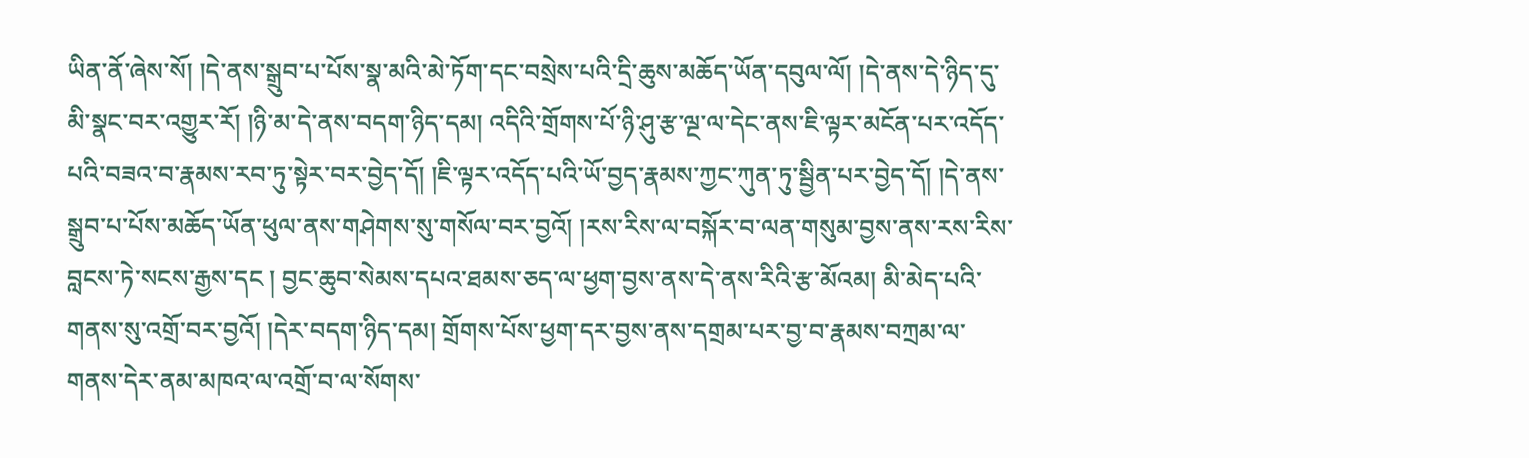ཡིན་ནོ་ཞེས་སོ། །དེ་ནས་སྒྲུབ་པ་པོས་སྣ་མའི་མེ་ཏོག་དང་བསྲེས་པའི་དྲི་ཆུས་མཆོད་ཡོན་དབུལ་ལོ། །དེ་ནས་དེ་ཉིད་དུ་མི་སྣང་བར་འགྱུར་རོ། །ཉི་མ་དེ་ནས་བདག་ཉིད་དམ། འདིའི་གྲོགས་པོ་ཉི་ཤུ་རྩ་ལྔ་ལ་དེང་ནས་ཇི་ལྟར་མངོན་པར་འདོད་པའི་བཟའ་བ་རྣམས་རབ་ཏུ་སྟེར་བར་བྱེད་དོ། །ཇི་ལྟར་འདོད་པའི་ཡོ་བྱད་རྣམས་ཀྱང་ཀུན་ཏུ་སྦྱིན་པར་བྱེད་དོ། །དེ་ནས་སྒྲུབ་པ་པོས་མཆོད་ཡོན་ཕུལ་ནས་གཤེགས་སུ་གསོལ་བར་བྱའོ། །རས་རིས་ལ་བསྐོར་བ་ལན་གསུམ་བྱས་ནས་རས་རིས་བླངས་ཏེ་སངས་རྒྱས་དང ། བྱང་ཆུབ་སེམས་དཔའ་ཐམས་ཅད་ལ་ཕྱག་བྱས་ནས་དེ་ནས་རིའི་རྩ་མོའམ། མི་མེད་པའི་གནས་སུ་འགྲོ་བར་བྱའོ། །དེར་བདག་ཉིད་དམ། གྲོགས་པོས་ཕྱག་དར་བྱས་ནས་དགྲམ་པར་བྱ་བ་རྣམས་བཀྲམ་ལ་གནས་དེར་ནམ་མཁའ་ལ་འགྲོ་བ་ལ་སོགས་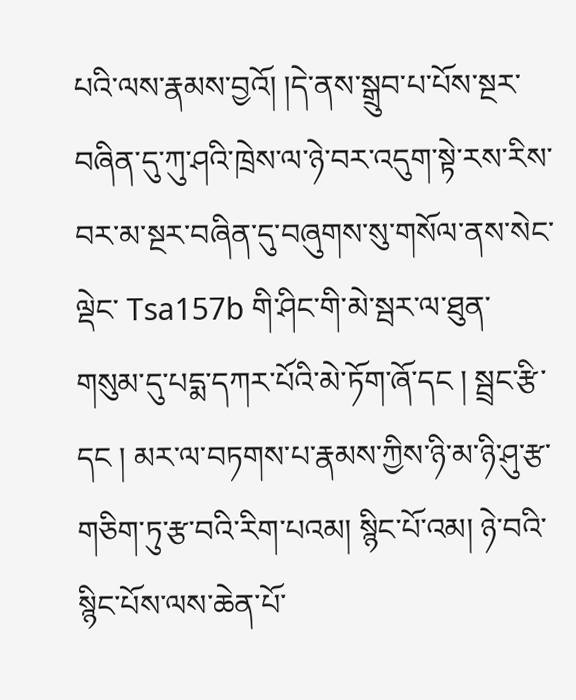པའི་ལས་རྣམས་བྱའོ། །དེ་ནས་སྒྲུབ་པ་པོས་སྔར་བཞིན་དུ་ཀུ་ཤའི་ཁྲེས་ལ་ཉེ་བར་འདུག་སྟེ་རས་རིས་བར་མ་སྔར་བཞིན་དུ་བཞུགས་སུ་གསོལ་ནས་སེང་ལྡེང་ Tsa157b གི་ཤིང་གི་མེ་སྦར་ལ་ཐུན་གསུམ་དུ་པདྨ་དཀར་པོའི་མེ་ཏོག་ཞོ་དང ། སྦྲང་རྩི་དང ། མར་ལ་བཏགས་པ་རྣམས་ཀྱིས་ཉི་མ་ཉི་ཤུ་རྩ་གཅིག་ཏུ་རྩ་བའི་རིག་པའམ། སྙིང་པོ་འམ། ཉེ་བའི་སྙིང་པོས་ལས་ཆེན་པོ་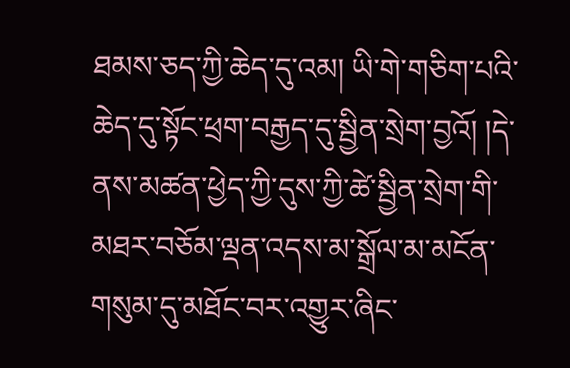ཐམས་ཅད་ཀྱི་ཆེད་དུ་འམ། ཡི་གེ་གཅིག་པའི་ཆེད་དུ་སྟོང་ཕྲག་བརྒྱད་དུ་སྦྱིན་སྲེག་བྱའོ། །དེ་ནས་མཚན་ཕྱེད་ཀྱི་དུས་ཀྱི་ཚེ་སྦྱིན་སྲེག་གི་མཐར་བཅོམ་ལྡན་འདས་མ་སྒྲོལ་མ་མངོན་གསུམ་དུ་མཐོང་བར་འགྱུར་ཞིང་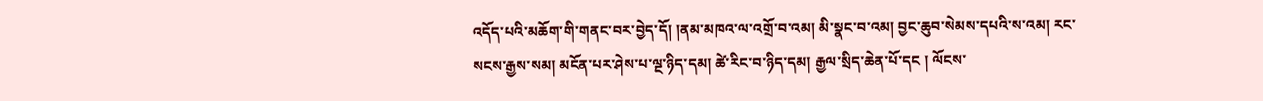འདོད་པའི་མཆོག་གི་གནང་བར་བྱེད་དོ། །ནམ་མཁའ་ལ་འགྲོ་བ་འམ། མི་སྣང་བ་འམ། བྱང་ཆུབ་སེམས་དཔའི་ས་འམ། རང་སངས་རྒྱས་སམ། མངོན་པར་ཤེས་པ་ལྔ་ཉིད་དམ། ཚེ་རིང་བ་ཉིད་དམ། རྒྱལ་སྲིད་ཆེན་པོ་དང ། ལོངས་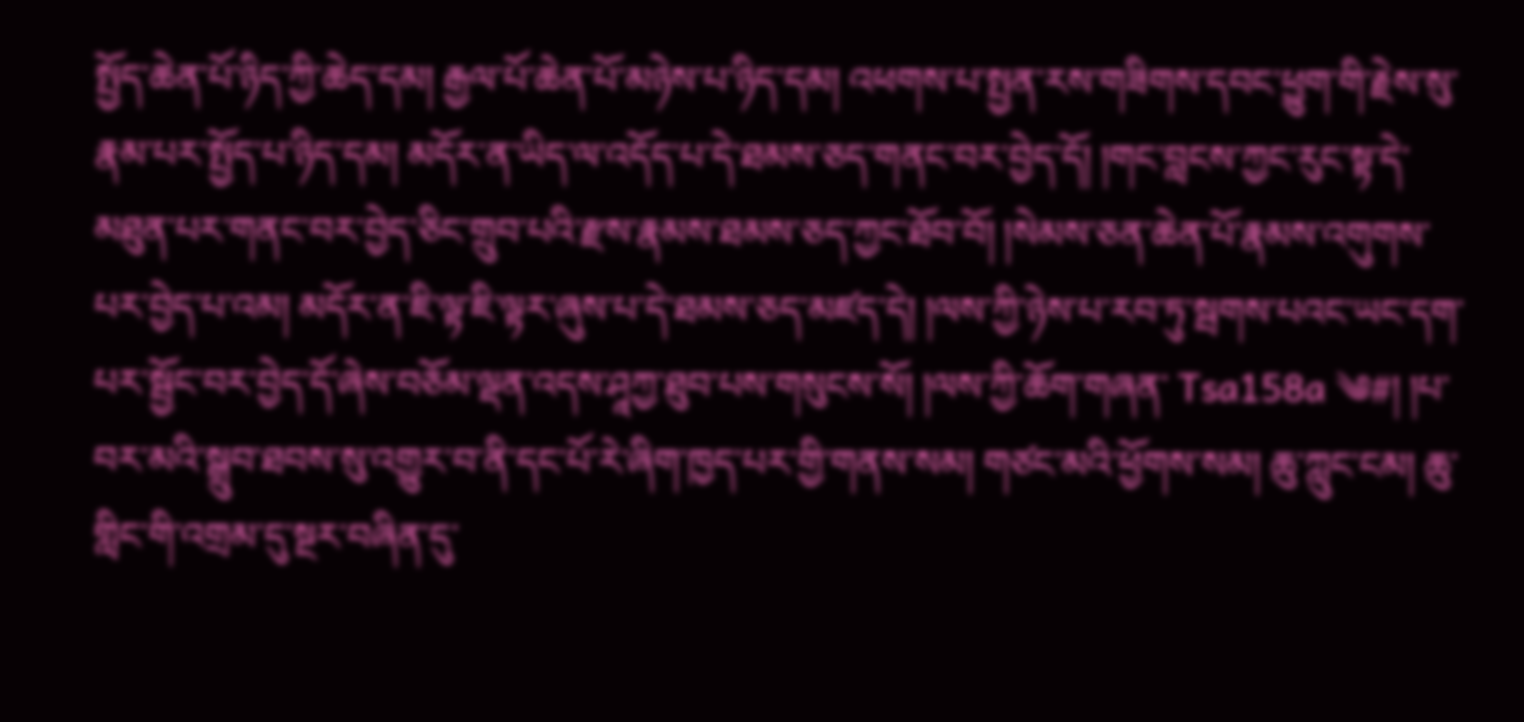སྤྱོད་ཆེན་པོ་ཉིད་ཀྱི་ཆེད་དམ། རྒྱལ་པོ་ཆེན་པོ་མཉེས་པ་ཉིད་དམ། འཕགས་པ་སྤྱན་རས་གཟིགས་དབང་ཕྱུག་གི་རྗེས་སུ་རྣམ་པར་སྤྱོད་པ་ཉིད་དམ། མདོར་ན་ཡིད་ལ་འདོད་པ་དེ་ཐམས་ཅད་གནང་བར་བྱེད་དོ། །གང་བླངས་ཀྱང་རུང་སྟ་དེ་མཐུན་པར་གནང་བར་བྱེད་ཅིང་གྲུབ་པའི་རྫས་རྣམས་ཐམས་ཅད་ཀྱང་ཐོབ་བོ། །སེམས་ཅན་ཆེན་པོ་རྣམས་འགུགས་པར་བྱེད་པ་འམ། མདོར་ན་ཇི་ལྟ་ཇི་ལྟར་ཞུས་པ་དེ་ཐམས་ཅད་མཛད་དེ། །ལས་ཀྱི་ཉེས་པ་རབ་ཏུ་སྦགས་པའང་ཡང་དག་པར་སྦྱོང་བར་བྱེད་དོ་ཞེས་བཅོམ་ལྡན་འདས་ཤཱཀྱ་ཐུབ་པས་གསུངས་སོ། །ལས་ཀྱི་ཆོག་གཞན་ Tsa158a ༄#། །པ་བར་མའི་སྒྲུབ་ཐབས་སུ་འགྱུར་བ་ནི་དང་པོ་རེ་ཞིག་ཁྱད་པར་གྱི་གནས་སམ། གཙང་མའི་ཕྱོགས་སམ། ཆུ་ཀླུང་ངམ། ཆུ་གླིང་གི་འགྲམ་དུ་སྔར་བཞིན་དུ་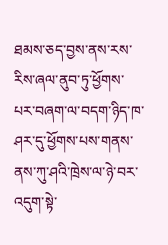ཐམས་ཅད་བྱས་ནས་རས་རིས་ཞལ་ནུབ་ཏུ་ཕྱོགས་པར་བཞག་ལ་བདག་ཉིད་ཁ་ཤར་དུ་ཕྱོགས་པས་གནས་ནས་ཀུ་ཤའི་ཁྲེས་ལ་ཉེ་བར་འདུག་སྟེ་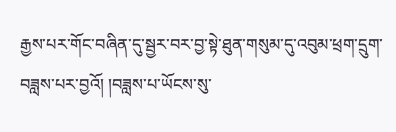རྒྱས་པར་གོང་བཞིན་དུ་སྦྱར་བར་བྱ་སྟེ་ཐུན་གསུམ་དུ་འབུམ་ཕྲག་དྲུག་བཟླས་པར་བྱའོ། །བཟླས་པ་ཡོངས་སུ་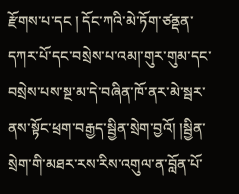རྫོགས་པ་དང ། དོང་ཀའི་མེ་ཏོག་ཙནྡན་དཀར་པོ་དང་བསྲེས་པ་འམ།་གུར་གུམ་དང་བསྲེས་པས་སྔ་མ་དེ་བཞིན་ཁོ་ནར་མེ་སྦར་ནས་སྟོང་ཕྲག་བརྒྱད་སྦྱིན་སྲེག་བྱའོ། །སྦྱིན་སྲེག་གི་མཐར་རས་རིས་འགུལ་ན་བློན་པོ་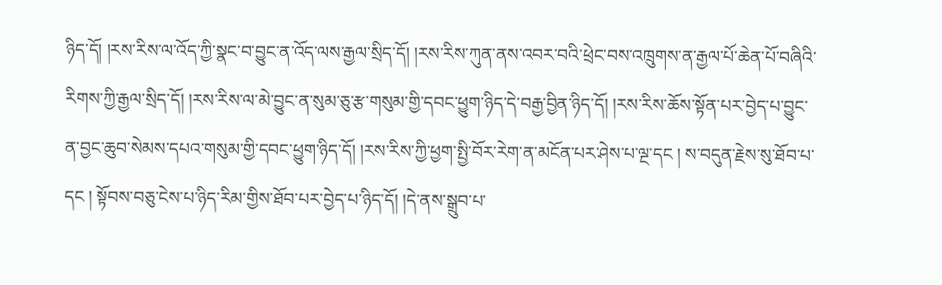ཉིད་དོ། །རས་རིས་ལ་འོད་ཀྱི་སྣང་བ་བྱུང་ན་འོད་ལས་རྒྱལ་སྲིད་དོ། །རས་རིས་ཀུན་ནས་འབར་བའི་ཕྲེང་བས་འཁྲུགས་ན་རྒྱལ་པོ་ཆེན་པོ་བཞིའི་རིགས་ཀྱི་རྒྱལ་སྲིད་དོ། །རས་རིས་ལ་མེ་བྱུང་ན་སུམ་ཅུ་རྩ་གསུམ་གྱི་དབང་ཕྱུག་ཉིད་དེ་བརྒྱ་བྱིན་ཉིད་དོ། །རས་རིས་ཆོས་སྟོན་པར་བྱེད་པ་བྱུང་ན་བྱང་ཆུབ་སེམས་དཔའ་གསུམ་གྱི་དབང་ཕྱུག་ཉིད་དོ། །རས་རིས་ཀྱི་ཕྱག་སྤྱི་བོར་རེག་ན་མངོན་པར་ཤེས་པ་ལྔ་དང ། ས་བདུན་རྗེས་སུ་ཐོབ་པ་དང ། སྟོབས་བཅུ་ངེས་པ་ཉིད་རིམ་གྱིས་ཐོབ་པར་བྱེད་པ་ཉིད་དོ། །དེ་ནས་སྒྲུབ་པ་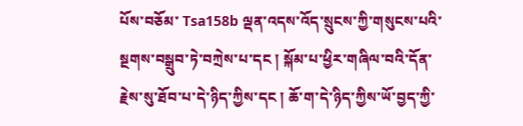པོས་བཅོམ་ Tsa158b ལྡན་འདས་འོད་སྲུངས་ཀྱི་གསུངས་པའི་སྔགས་བསྒྲུབ་ཏེ་བཀྲེས་པ་དང ། སྐོམ་པ་ཕྱིར་གཞིལ་བའི་དོན་རྗེས་སུ་ཐོབ་པ་དེ་ཉིད་ཀྱིས་དང ། ཆོ་ག་དེ་ཉིད་ཀྱིས་ཡོ་བྱད་ཀྱི་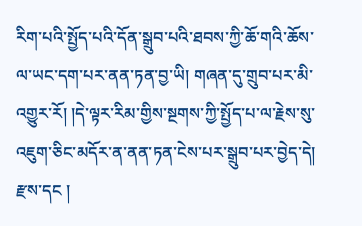རིག་པའི་སྤྱོད་པའི་དོན་སྒྲུབ་པའི་ཐབས་ཀྱི་ཆོ་གའི་ཆོས་ལ་ཡང་དག་པར་ནན་ཏན་བྱ་ཡི། གཞན་དུ་གྲུབ་པར་མི་འགྱུར་རོ། །དེ་ལྟར་རིམ་གྱིས་སྔགས་ཀྱི་སྤྱོད་པ་ལ་རྗེས་སུ་འཇུག་ཅིང་མདོར་ན་ནན་ཏན་ངེས་པར་སྒྲུབ་པར་བྱེད་དེ། རྫས་དང །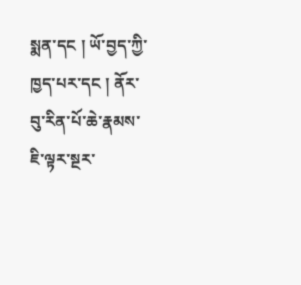སྨན་དང ། ཡོ་བྱད་ཀྱི་ཁྱད་པར་དང ། ནོར་བུ་རིན་པོ་ཆེ་རྣམས་ཇི་ལྟར་སྔར་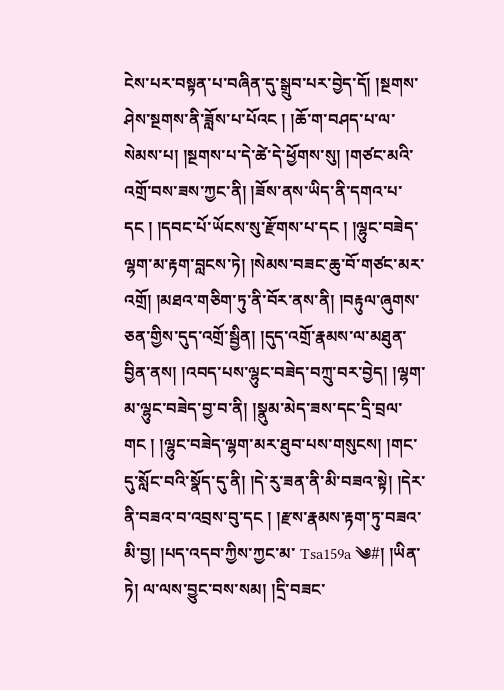ངེས་པར་བསྟན་པ་བཞིན་དུ་སྒྲུབ་པར་བྱེད་དོ། །སྔགས་ཤེས་སྔགས་ནི་ཟློས་པ་པོའང ། །ཆོ་ག་བཤད་པ་ལ་སེམས་པ། །སྔགས་པ་དེ་ཚེ་དེ་ཕྱོགས་སུ། །གཙང་མའི་འགྲོ་བས་ཟས་ཀྱང་ནི། །ཟོས་ནས་ཡིད་ནི་དགའ་པ་དང ། །དབང་པོ་ཡོངས་སུ་རྫོགས་པ་དང ། །ལྷུང་བཟེད་ལྷག་མ་རྟག་བླངས་ཏེ། །སེམས་བཟང་ཆུ་བོ་གཙང་མར་འགྲོ། །མཐའ་གཅིག་ཏུ་ནི་བོར་ནས་ནི། །བརྟུལ་ཞུགས་ཅན་གྱིས་དུད་འགྲོ་སྦྱིན། །དུད་འགྲོ་རྣམས་ལ་མཐུན་བྱིན་ནས། །འབད་པས་ལྷུང་བཟེད་བཀྲུ་བར་བྱེད། །ལྷག་མ་ལྷུང་བཟེད་བྱ་བ་ནི། །སྣུམ་མེད་ཟས་དང་དྲི་བྲལ་གང ། །ལྷུང་བཟེད་ལྷག་མར་ཐུབ་པས་གསུངས། །གང་དུ་སློང་བའི་སྣོད་དུ་ནི། །དེ་རུ་ཟན་ནི་མི་བཟའ་སྟེ། །དེར་ནི་བཟའ་བ་འབྲས་བུ་དང ། །རྫས་རྣམས་རྟག་ཏུ་བཟའ་མི་བྱ། །པད་འདབ་ཀྱིས་ཀྱང་མ་ Tsa159a ༄#། །ཡིན་ཏེ། ལ་ལས་བྱུང་བས་སམ། །དྲི་བཟང་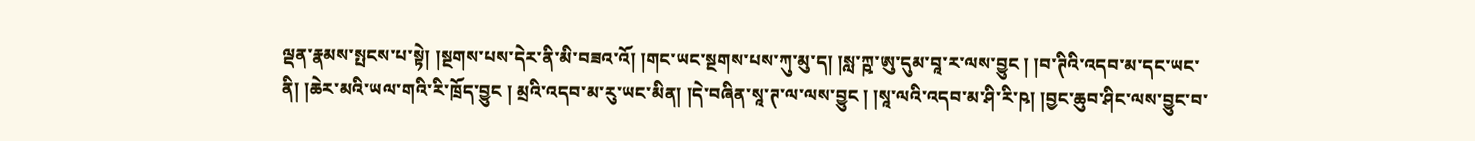ལྡན་རྣམས་སྤངས་པ་སྟེ། །སྔགས་པས་དེར་ནི་མི་བཟའ་འོ། །གང་ཡང་སྔགས་པས་ཀུ་མུ་ད། །སླ་ཀྵ་ཨུ་དུམ་བཱ་ར་ལས་བྱུང ། །བ་ཊིའི་འདབ་མ་དང་ཡང་ནི། །ཆེར་མའི་ཡལ་གའི་རི་ཁྲོད་བྱུང ། མྲའི་འདབ་མ་རུ་ཡང་མིན། །དེ་བཞིན་སཱ་ཊ་ལ་ལས་བྱུང ། །སཱ་ལའི་འདབ་མ་ཤི་རི་ཥ། །བྱང་ཆུབ་ཤིང་ལས་བྱུང་བ་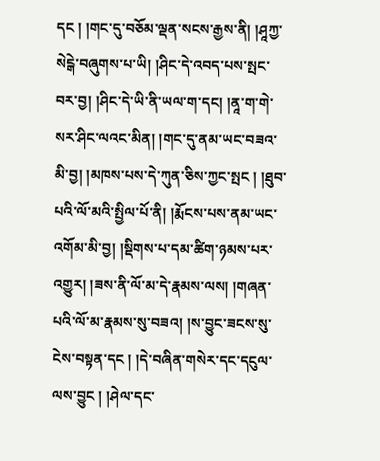དང ། །གང་དུ་བཅོམ་ལྡན་སངས་རྒྱས་ནི། །ཤཱཀྱ་སེངྒེ་བཞུགས་པ་ཡི། །ཤིང་དེ་འབད་པས་སྤང་བར་བྱ། །ཤིང་དེ་ཡི་ནི་ཡལ་ག་དང། །ནཱ་ག་གེ་སར་ཤིང་ལའང་མིན། །གང་དུ་ནམ་ཡང་བཟའ་མི་བྱ། །མཁས་པས་དེ་ཀུན་ཅིས་ཀྱང་སྤང ། །ཐུབ་པའི་ལོ་མའི་སྤྱིལ་པོ་ནི། །རྨོངས་པས་ནམ་ཡང་འགོམ་མི་བྱ། །སྡིགས་པ་དམ་ཚིག་ཉམས་པར་འགྱུར། །ཟས་ནི་ལོ་མ་དེ་རྣམས་ལས། །གཞན་པའི་ལོ་མ་རྣམས་སུ་བཟའ། །ས་བྱུང་ཟངས་སུ་ངེས་བསྟན་དང ། །དེ་བཞིན་གསེར་དང་དངུལ་ལས་བྱུང ། །ཤེལ་དང་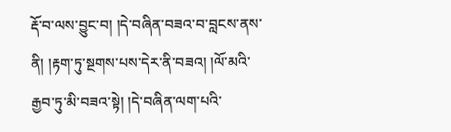རྡོ་བ་ལས་བྱུང་བ། །དེ་བཞིན་བཟའ་བ་བླངས་ནས་ནི། །རྟག་ཏུ་སྔགས་པས་དེར་ནི་བཟའ། །ལོ་མའི་རྒྱབ་ཏུ་མི་བཟའ་སྟེ། །དེ་བཞིན་ལག་པའི་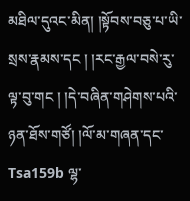མཐིལ་དུའང་མིན། །སྟོབས་བཅུ་པ་ཡི་སྲས་རྣམས་དང ། །རང་རྒྱལ་བསེ་རུ་ལྟ་བུ་གང ། །དེ་བཞིན་གཤེགས་པའི་ཉན་ཐོས་གཙོ། །ལོ་མ་གཞན་དང་ Tsa159b ལྷ་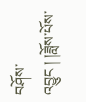བཤོས་འབྱུང ། །ཟློས་པོས་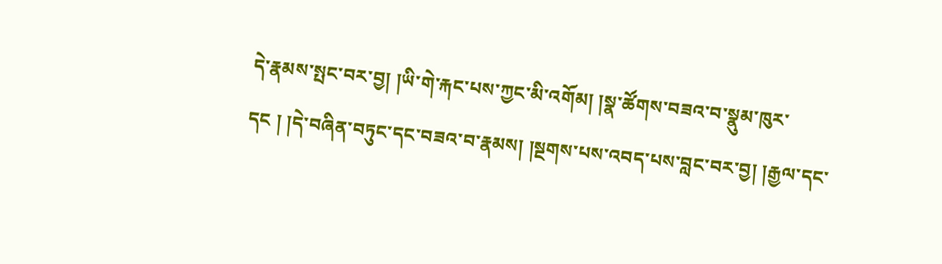དེ་རྣམས་སྤང་བར་བྱ། །ཡི་གེ་རྐང་པས་ཀྱང་མི་འགོམ། །སྣ་ཚོགས་བཟའ་བ་སྣུམ་ཁུར་དང ། །དེ་བཞིན་བཏུང་དང་བཟའ་བ་རྣམས། །སྔགས་པས་འབད་པས་བླང་བར་བྱ། །རྒྱལ་དང་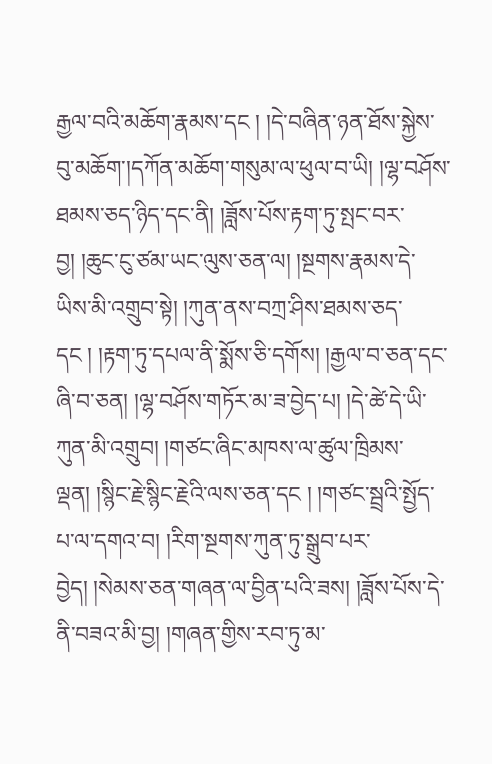རྒྱལ་བའི་མཆོག་རྣམས་དང ། །དེ་བཞིན་ཉན་ཐོས་སྐྱེས་བུ་མཆོག་།དཀོན་མཆོག་གསུམ་ལ་ཕུལ་བ་ཡི། །ལྷ་བཤོས་ཐམས་ཅད་ཉིད་དང་ནི། །ཟློས་པོས་རྟག་ཏུ་སྤང་བར་བྱ། །ཆུང་ངུ་ཙམ་ཡང་ལུས་ཅན་ལ། །སྔགས་རྣམས་དེ་ཡིས་མི་འགྲུབ་སྟེ། །ཀུན་ནས་བཀྲ་ཤིས་ཐམས་ཅད་དང ། །རྟག་ཏུ་དཔལ་ནི་སྨོས་ཅི་དགོས། །རྒྱལ་བ་ཅན་དང་ཞི་བ་ཅན། །ལྷ་བཤོས་གཏོར་མ་ཟ་བྱེད་པ། །དེ་ཚེ་དེ་ཡི་ཀུན་མི་འགྲུབ། །གཙང་ཞིང་མཁས་ལ་ཚུལ་ཁྲིམས་ལྡན། །སྙིང་རྗེ་སྙིང་རྗེའི་ལས་ཅན་དང ། །གཙང་སྦྲའི་སྤྱོད་པ་ལ་དགའ་བ། །རིག་སྔགས་ཀུན་ཏུ་སྒྲུབ་པར་བྱེད། །སེམས་ཅན་གཞན་ལ་བྱིན་པའི་ཟས། །ཟློས་པོས་དེ་ནི་བཟའ་མི་བྱ། །གཞན་གྱིས་རབ་ཏུ་མ་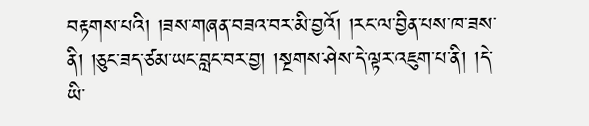བརྟགས་པའི། །ཟས་གཞན་བཟའ་བར་མི་བྱའོ། །རང་ལ་བྱིན་པས་ཁ་ཟས་ནི། །ཅུང་ཟད་ཙམ་ཡང་བླང་བར་བྱ། །སྔགས་ཤེས་དེ་ལྟར་འཇུག་པ་ནི། །དེ་ཡི་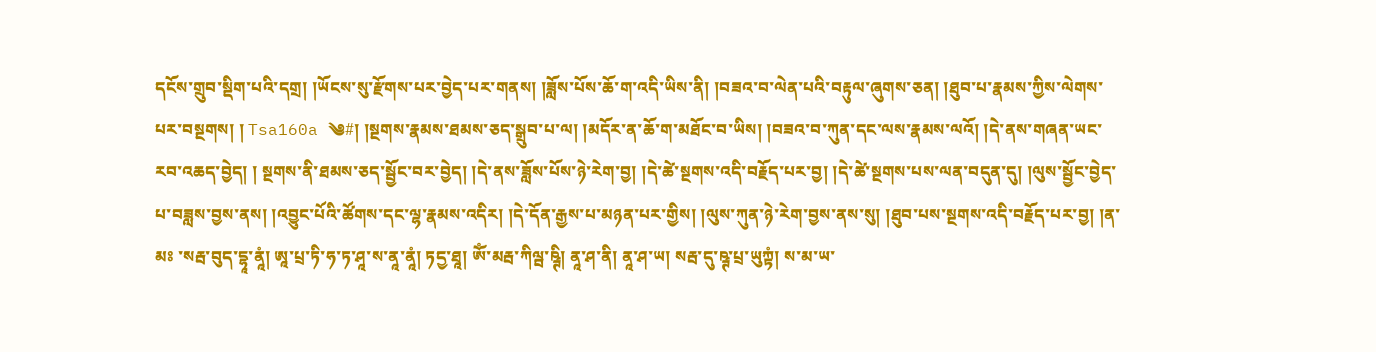དངོས་གྲུབ་སྡིག་པའི་དགྲ། །ཡོངས་སུ་རྫོགས་པར་བྱེད་པར་གནས། །ཟློས་པོས་ཆོ་ག་འདི་ཡིས་ནི། །བཟའ་བ་ལེན་པའི་བརྟུལ་ཞུགས་ཅན། །ཐུབ་པ་རྣམས་ཀྱིས་ལེགས་པར་བསྔགས། ། Tsa160a ༄#། །སྔགས་རྣམས་ཐམས་ཅད་སྒྲུབ་པ་ལ། །མདོར་ན་ཆོ་ག་མཐོང་བ་ཡིས། །བཟའ་བ་ཀུན་དང་ལས་རྣམས་ལའོ། །དེ་ནས་གཞན་ཡང་རབ་འཆད་བྱེད། ། སྔགས་ནི་ཐམས་ཅད་སྦྱོང་བར་བྱེད། །དེ་ནས་ཟློས་པོས་ཉེ་རེག་བྱ། །དེ་ཚེ་སྔགས་འདི་བརྗོད་པར་བྱ། །དེ་ཚེ་སྔགས་པས་ལན་བདུན་དུ། །ལུས་སྦྱོང་བྱེད་པ་བཟླས་བྱས་ནས། །འབྱུང་པོའི་ཚོགས་དང་ལྷ་རྣམས་འདིར། །དེ་དོན་རྒྱས་པ་མཉན་པར་གྱིས། །ལུས་ཀུན་ཉེ་རེག་བྱས་ནས་སུ། །ཐུབ་པས་སྔགས་འདི་བརྗོད་པར་བྱ། །ན་མཿ ་སརྦ་བུད་དྷཱ་ནཱཾ། ཨཱ་པྲ་ཏི་ཧ་ཏ་ཤཱ་ས་ནཱ་ནཱཾ། ཏདྱ་ཐཱ། ཨོཾ་མརྦ་ཀིལྦ་ཥྚི། ནཱ་ཤ་ནི། ནཱ་ཤ་ཡ། སརྦ་དུ་ཥྚ་པྲ་ཡུཀྟཾ། ས་མ་ཡ་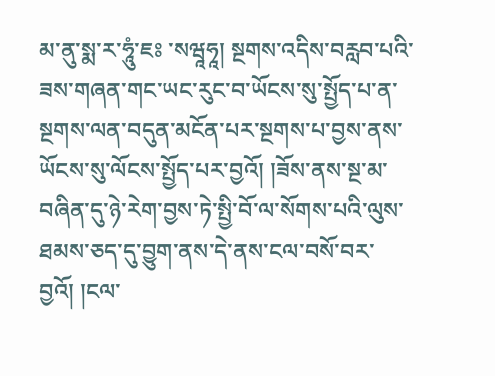མ་ནུ་སྨ་ར་ཧཱུཾ་ཇཿ ་སཝཱཧཱ། སྔགས་འདིས་བརླབ་པའི་ཟས་གཞན་གང་ཡང་རུང་བ་ཡོངས་སུ་སྤྱོད་པ་ན་སྔགས་ལན་བདུན་མངོན་པར་སྔགས་པ་བྱས་ནས་ཡོངས་སུ་ལོངས་སྤྱོད་པར་བྱའོ། །ཟོས་ནས་སྔ་མ་བཞིན་དུ་ཉེ་རེག་བྱས་ཏེ་སྤྱི་བོ་ལ་སོགས་པའི་ལུས་ཐམས་ཅད་དུ་བྱུག་ནས་དེ་ནས་ངལ་བསོ་བར་བྱའོ། །ངལ་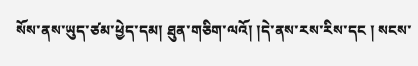སོས་ནས་ཡུད་ཙམ་ཕྱེད་དམ། ཐུན་གཅིག་ལའོ། །དེ་ནས་རས་རིས་དང ། སངས་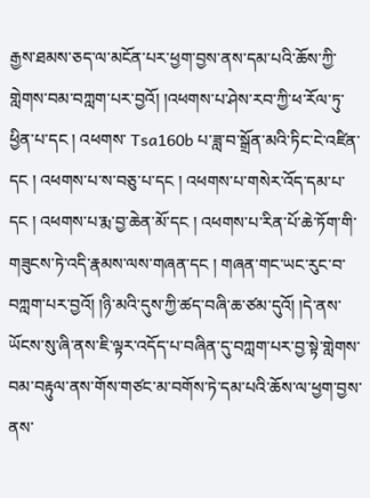རྒྱས་ཐམས་ཅད་ལ་མངོན་པར་ཕྱག་བྱས་ནས་དམ་པའི་ཆོས་ཀྱི་གླེགས་བམ་བཀླག་པར་བྱའོ། །འཕགས་པ་ཤེས་རབ་ཀྱི་ཕ་རོལ་ཏུ་ཕྱིན་པ་དང ། འཕགས་ Tsa160b པ་ཟླ་བ་སྒྲོན་མའི་ཏིང་ངེ་འཛིན་དང ། འཕགས་པ་ས་བཅུ་པ་དང ། འཕགས་པ་གསེར་འོད་དམ་པ་དང ། འཕགས་པ་རྨ་བྱ་ཆེན་མོ་དང ། འཕགས་པ་རིན་པོ་ཆེ་ཏོག་གི་གཟུངས་ཏེ་འདི་རྣམས་ལས་གཞན་དང ། གཞན་གང་ཡང་རུང་བ་བཀླག་པར་བྱའོ། །ཉི་མའི་དུས་ཀྱི་ཚད་བཞི་ཆ་ཙམ་དུའོ། །དེ་ནས་ཡོངས་སུ་ཞི་ནས་ཇི་ལྟར་འདོད་པ་བཞིན་དུ་བཀླག་པར་བྱ་སྟེ་གླེགས་བམ་བརྟུལ་ནས་གོས་གཙང་མ་བགོས་ཏེ་དམ་པའི་ཆོས་ལ་ཕྱག་བྱས་ནས་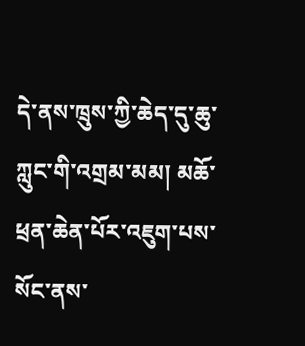དེ་ནས་ཁྲུས་ཀྱི་ཆེད་དུ་ཆུ་ཀླུང་གི་འགྲམ་མམ། མཆོ་ཕྲན་ཆེན་པོར་འཇུག་པས་སོང་ནས་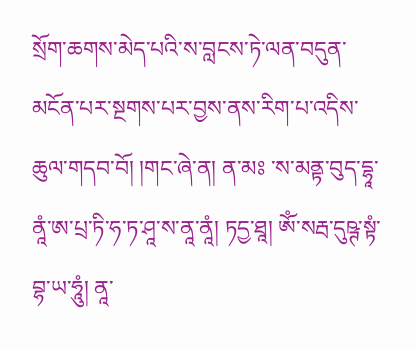སྲོག་ཆགས་མེད་པའི་ས་བླངས་ཏེ་ལན་བདུན་མངོན་པར་སྔགས་པར་བྱས་ནས་རིག་པ་འདིས་ཆུལ་གདབ་བོ། །གང་ཞེ་ན། ན་མཿ ་ས་མནྟ་བུད་དྷཱ་ནཱཾ་ཨ་པྲ་ཏི་ཧ་ཏ་ཤཱ་ས་ནཱ་ནཱཾ། ཏདྱ་ཐཱ། ཨོཾ་སརྦ་དུཥྚ་སྟཾ་བྷ་ཡ་ཧཱུཾ། ནཱ་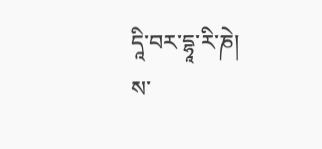དཱི་བར་དྷཱ་རི་ཎེ། ས་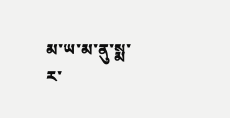མ་ཡ་མ་ནུ་སྨ་ར་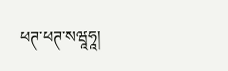ཕཊ་ཕཊ་སཝཱཧཱ།